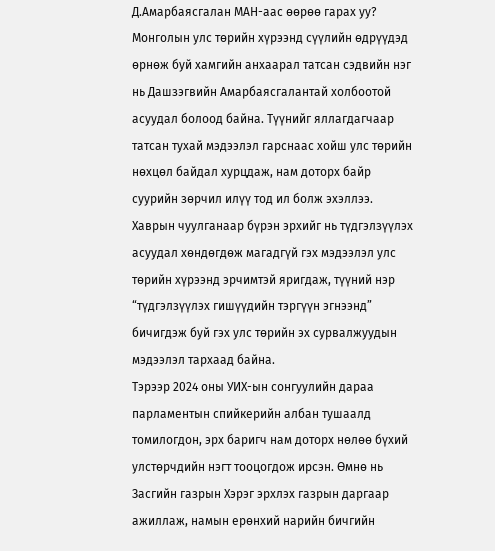Д.Амарбаясгалан МАН-аас өөрөө гарах уу?
Монголын улс төрийн хүрээнд сүүлийн өдрүүдэд өрнөж буй хамгийн анхаарал татсан сэдвийн нэг нь Дашзэгвийн Амарбаясгалантай холбоотой асуудал болоод байна. Түүнийг яллагдагчаар татсан тухай мэдээлэл гарснаас хойш улс төрийн нөхцөл байдал хурцдаж, нам доторх байр суурийн зөрчил илүү тод ил болж эхэллээ. Хаврын чуулганаар бүрэн эрхийг нь түдгэлзүүлэх асуудал хөндөгдөж магадгүй гэх мэдээлэл улс төрийн хүрээнд эрчимтэй яригдаж, түүний нэр “түдгэлзүүлэх гишүүдийн тэргүүн эгнээнд” бичигдэж буй гэх улс төрийн эх сурвалжуудын мэдээлэл тархаад байна.
Тэрээр 2024 оны УИХ-ын сонгуулийн дараа парламентын спийкерийн албан тушаалд томилогдон, эрх баригч нам доторх нөлөө бүхий улстөрчдийн нэгт тооцогдож ирсэн. Өмнө нь Засгийн газрын Хэрэг эрхлэх газрын даргаар ажиллаж, намын ерөнхий нарийн бичгийн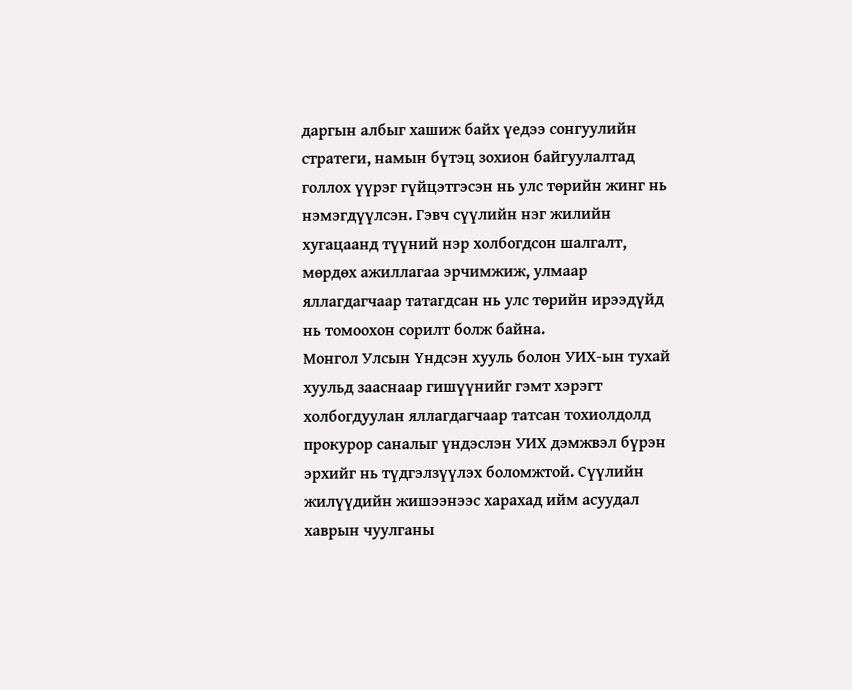даргын албыг хашиж байх үедээ сонгуулийн стратеги, намын бүтэц зохион байгуулалтад голлох үүрэг гүйцэтгэсэн нь улс төрийн жинг нь нэмэгдүүлсэн. Гэвч сүүлийн нэг жилийн хугацаанд түүний нэр холбогдсон шалгалт, мөрдөх ажиллагаа эрчимжиж, улмаар яллагдагчаар татагдсан нь улс төрийн ирээдүйд нь томоохон сорилт болж байна.
Монгол Улсын Үндсэн хууль болон УИХ-ын тухай хуульд зааснаар гишүүнийг гэмт хэрэгт холбогдуулан яллагдагчаар татсан тохиолдолд прокурор саналыг үндэслэн УИХ дэмжвэл бүрэн эрхийг нь түдгэлзүүлэх боломжтой. Сүүлийн жилүүдийн жишээнээс харахад ийм асуудал хаврын чуулганы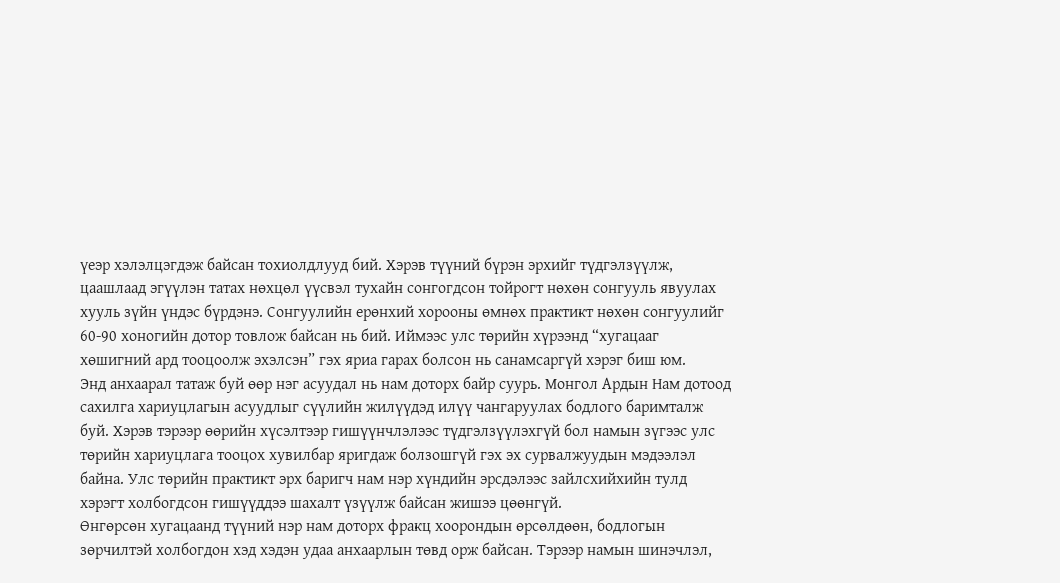үеэр хэлэлцэгдэж байсан тохиолдлууд бий. Хэрэв түүний бүрэн эрхийг түдгэлзүүлж, цаашлаад эгүүлэн татах нөхцөл үүсвэл тухайн сонгогдсон тойрогт нөхөн сонгууль явуулах хууль зүйн үндэс бүрдэнэ. Сонгуулийн ерөнхий хорооны өмнөх практикт нөхөн сонгуулийг 60-90 хоногийн дотор товлож байсан нь бий. Иймээс улс төрийн хүрээнд “хугацааг хөшигний ард тооцоолж эхэлсэн” гэх яриа гарах болсон нь санамсаргүй хэрэг биш юм.
Энд анхаарал татаж буй өөр нэг асуудал нь нам доторх байр суурь. Монгол Ардын Нам дотоод сахилга хариуцлагын асуудлыг сүүлийн жилүүдэд илүү чангаруулах бодлого баримталж буй. Хэрэв тэрээр өөрийн хүсэлтээр гишүүнчлэлээс түдгэлзүүлэхгүй бол намын зүгээс улс төрийн хариуцлага тооцох хувилбар яригдаж болзошгүй гэх эх сурвалжуудын мэдээлэл байна. Улс төрийн практикт эрх баригч нам нэр хүндийн эрсдэлээс зайлсхийхийн тулд хэрэгт холбогдсон гишүүддээ шахалт үзүүлж байсан жишээ цөөнгүй.
Өнгөрсөн хугацаанд түүний нэр нам доторх фракц хоорондын өрсөлдөөн, бодлогын зөрчилтэй холбогдон хэд хэдэн удаа анхаарлын төвд орж байсан. Тэрээр намын шинэчлэл,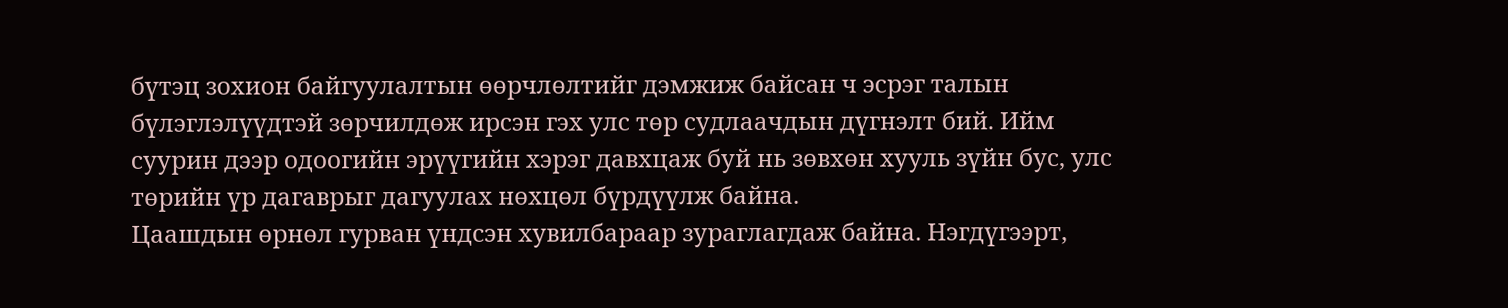бүтэц зохион байгуулалтын өөрчлөлтийг дэмжиж байсан ч эсрэг талын бүлэглэлүүдтэй зөрчилдөж ирсэн гэх улс төр судлаачдын дүгнэлт бий. Ийм суурин дээр одоогийн эрүүгийн хэрэг давхцаж буй нь зөвхөн хууль зүйн бус, улс төрийн үр дагаврыг дагуулах нөхцөл бүрдүүлж байна.
Цаашдын өрнөл гурван үндсэн хувилбараар зураглагдаж байна. Нэгдүгээрт,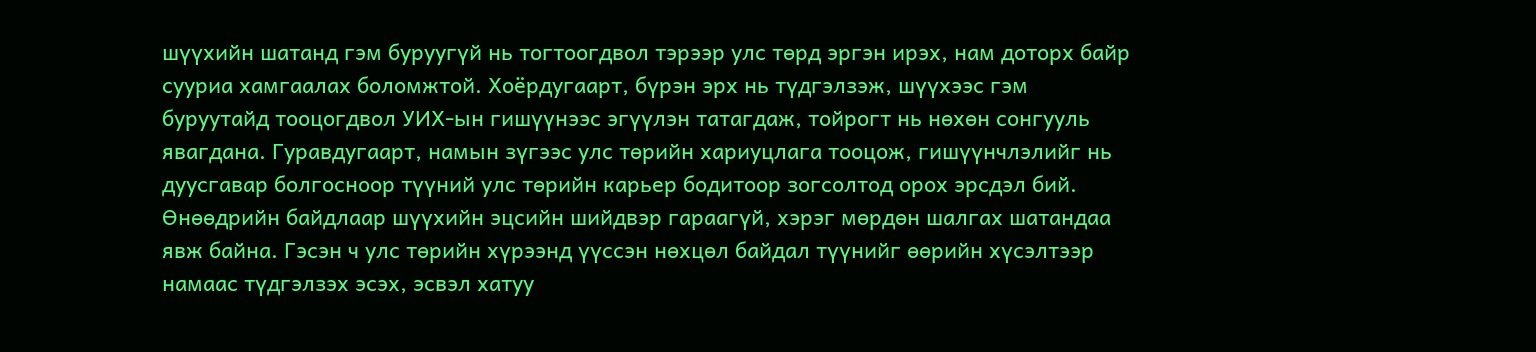шүүхийн шатанд гэм буруугүй нь тогтоогдвол тэрээр улс төрд эргэн ирэх, нам доторх байр сууриа хамгаалах боломжтой. Хоёрдугаарт, бүрэн эрх нь түдгэлзэж, шүүхээс гэм буруутайд тооцогдвол УИХ-ын гишүүнээс эгүүлэн татагдаж, тойрогт нь нөхөн сонгууль явагдана. Гуравдугаарт, намын зүгээс улс төрийн хариуцлага тооцож, гишүүнчлэлийг нь дуусгавар болгосноор түүний улс төрийн карьер бодитоор зогсолтод орох эрсдэл бий.
Өнөөдрийн байдлаар шүүхийн эцсийн шийдвэр гараагүй, хэрэг мөрдөн шалгах шатандаа явж байна. Гэсэн ч улс төрийн хүрээнд үүссэн нөхцөл байдал түүнийг өөрийн хүсэлтээр намаас түдгэлзэх эсэх, эсвэл хатуу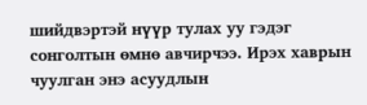шийдвэртэй нүүр тулах уу гэдэг сонголтын өмнө авчирчээ. Ирэх хаврын чуулган энэ асуудлын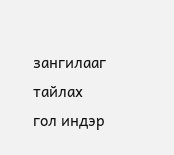зангилааг тайлах гол индэр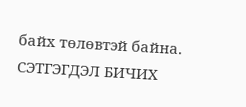байх төлөвтэй байна.
СЭТГЭГДЭЛ БИЧИХ